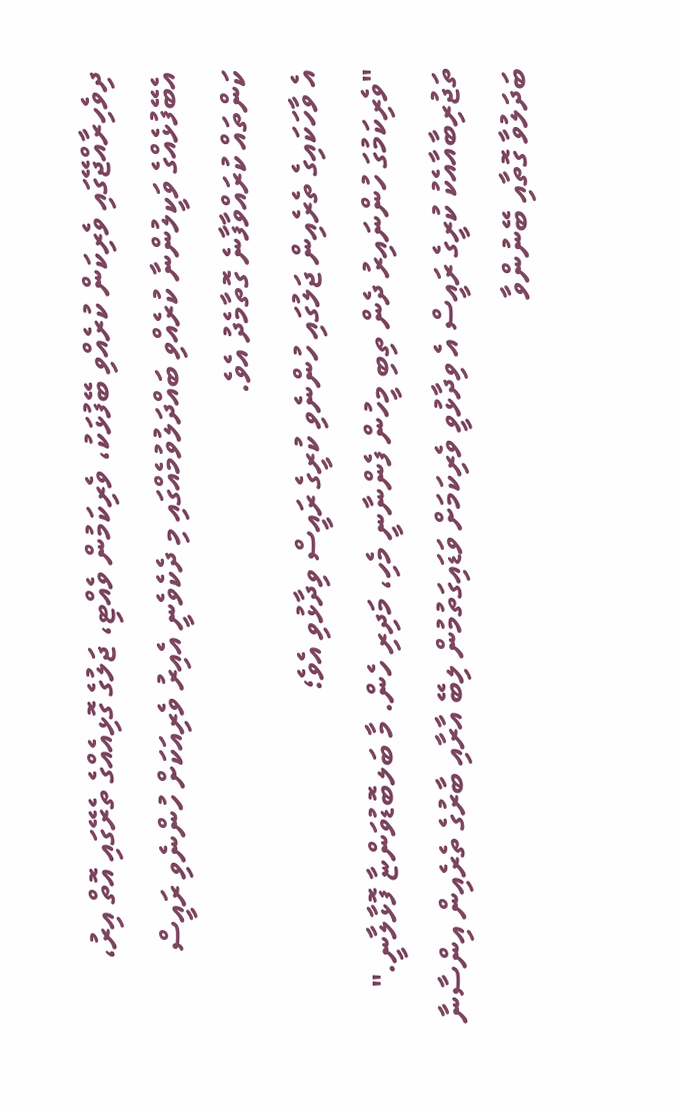ދިވެހިރާއްޖޭގައި ވެރިކަން ކުރެއްވި ބޭފުޅަކު، ވެރިކަމުން ވެއްޓި، ޖަލުގެ ގޮޅިއެއްގެ ތެރޭގައި އޮތް އިރު، އެބޭފުޅެއްގެ ވަކީލުންނާ ކުރެއްވި ބައްދަލުވުމެއްގައި މި ދެކެވެނީ އެއިރު ވެރިއަކަށް ހުންނެވި ރައީސް ކަންތައް ކުރައްވާފާނެ ގޮތާމެދު އެވެ.
އެ ވާހަކައިގެ ތެރެއިން ޖަލުގައި ހުންނެވި ކުރީގެ ރައީސް ވިދާޅުވި އެވެ؛
"ވެރިކަމުގަ ހުންނައިރު ދެން ތިބި މީހުން ފެންނާނީ މެހި، މަދިރި ހެން. މާ ބަލބޮޑުވަންޏާ ފޮޅާލާނީ."
ތަޖުރިބާއާއެކު ކުރީގެ ރައީސް އެ ވިދާޅުވީ ވެރިކަމަށް ވަޑައިގަތުމުން ލިބޭ އާރާއި ބާރުގެ ތެރެއިން އިންސާނާ ބަދަލުވާ ގޮތާއި ބޭނުންވާ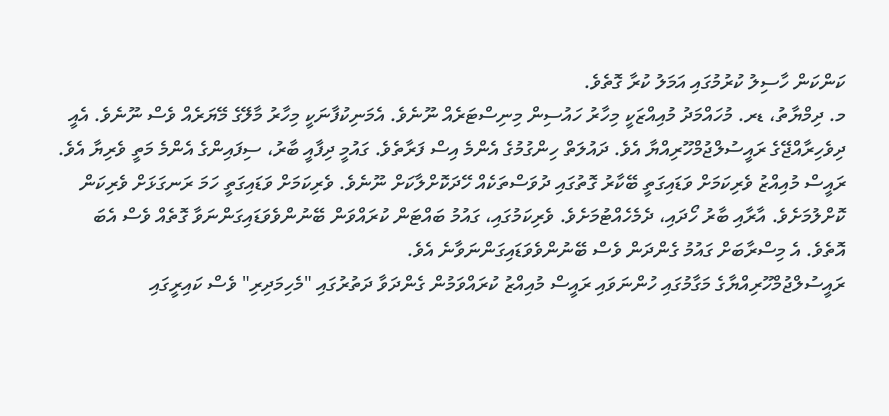ކަންކަން ހާސިލު ކުރުމުގައި އަމަލު ކުރާ ގޮތެވެ.
މ. ދިމްޔާތު، ޑރ. މުހައްމަދު މުއިއްޒަކީ މިހާރު ހައުސިން މިނިސްޓަރެއް ނޫނެވެ. އެމަނިކުފާނަކީ މިހާރު މާލޭގެ މޭޔަރެއް ވެސް ނޫނެވެ. އެއީ ދިވެހިރާއްޖޭގެ ރައީސުލްޖުމްހޫރިއްޔާ އެވެ. ދައުލަތް ހިންގުމުގެ އެންމެ އިސް ފަރާތެވެ. ގައުމީ ދިފާއީ ބާރު، ސިފައިންގެ އެންމެ މަތީ ވެރިޔާ އެވެ.
ރައީސް މުއިއްޒު ވެރިކަމަށް ވަޑައިގަތީ ބޭކާރު ގޮތުގައި ދުވަސްތަކެއް ހޭދަކޮށްލާކަށް ނޫނެވެ. ވެރިކަމަށް ވަޑައިގަތީ ހަމަ ރަނގަޅަށް ވެރިކަން ކޮށްލުމަށެވެ. އާރާއި ބާރު ހޯދައި، ދެމެހެއްޓުމަށެވެ. ވެރިކަމުގައި، ގައުމު ބައްޓަން ކުރައްވަން ބޭނުންވެވަޑައިގަންނަވާ ގޮތެއް ވެސް އެބަ އޮތެވެ. އެ މިސްރާބަށް ގައުމު ގެންދަން ވެސް ބޭނުންވެވަޑައިގަންނަވާނެ އެވެ.
ރައީސުލްޖުމްހޫރިއްޔާގެ މަގާމުގައި ހުންނަވައި ރައީސް މުއިއްޒު ކުރައްވަމުން ގެންދަވާ ދަތުރުގައި "މެހިމަދިރި" ވެސް ކައިރީގައި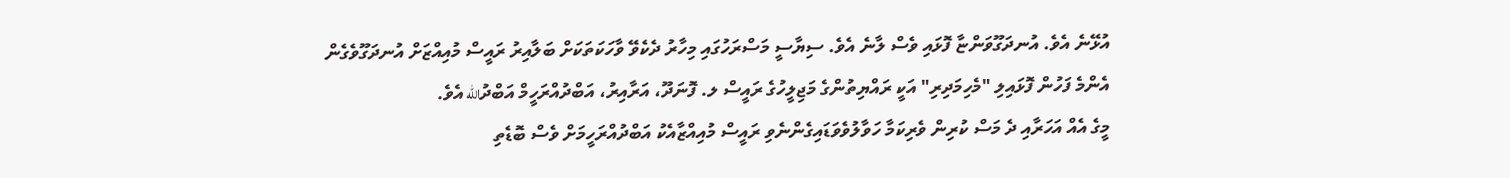އުޅޭނެ އެވެ. އުނދަގޫވަންޏާ ފޮޅައި ވެސް ލާނެ އެވެ. ސިޔާސީ މަސްރަހުގައި މިހާރު ދެކެވޭ ވާހަކަތަކަށް ބަލާއިރު ރައީސް މުއިއްޒަށް އުނދަގޫވެގެން އެންމެ ފަހުން ފޮޅައިލި "މެހިމަދިރި" އަކީ ރައްޔިތުންގެ މަޖިލީހުގެ ރައީސް ލ. ފޮނަދޫ، އަރާއިރު، އަބްދުއްރަހީމް އަބްދުالله އެވެ.
މީގެ އެއް އަހަރާއި ދެ މަސް ކުރިން ވެރިކަމާ ހަވާލުވެވަޑައިގެންނެވި ރައީސް މުއިއްޒާއެކު އަބްދުއްރަހީމަށް ވެސް ބޮޑެތި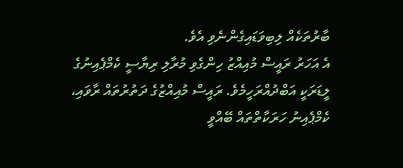ބާރުތަކެއް ލިބިވަޑައިގެންނެވި އެވެ.
އެ އަހަރު ރައީސް މުއިއްޒު ހިންގެވި މުރާލި ރިޔާސީ ކެމްޕެއިނުގެ ލީޑަރަކީ އަބްދުއްރަހީމެވެ. ރައީސް މުއިއްޒުގެ ދަތުރުތައް ރާވައި، ކެމްޕެއިނު ހަރަކާތްތައް ބޭއްވީ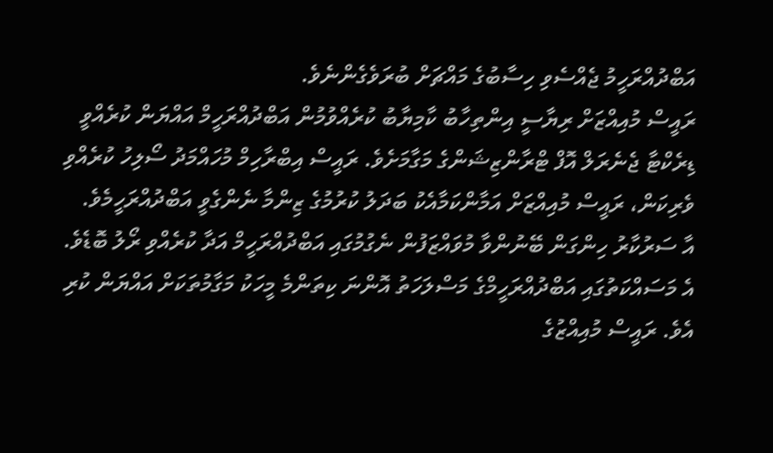އަބްދުއްރަހީމު ޖެއްސެވި ހިސާބުގެ މައްޗަށް ބުރަވެގެންނެވެ.
ރައީސް މުއިއްޒަށް ރިޔާސީ އިންތިހާބު ކާމިޔާބު ކުރެއްވުމުން އަބްދުއްރަހީމް އައްޔަން ކުރެއްވީ ޑިރެކްޓާ ޖެނެރަލް އޮފް ޓްރާންޒިޝަންގެ މަގާމަށެވެ. ރައީސް އިބްރާހިމް މުހައްމަދު ސޯލިހު ކުރެއްވި ވެރިކަން، ރައީސް މުއިއްޒަށް އަމާންކަމާއެކު ބަދަލު ކުރުމުގެ ޒިންމާ ނެންގެވީ އަބްދުއްރަހީމެވެ.
އާ ސަރުކާރު ހިންގަން ބޭނުންވާ މުވައްޒަފުން ނެގުމުގައި އަބްދުއްރަހީމް އަދާ ކުރެއްވި ރޯލު ބޮޑެވެ. އެ މަސައްކަތުގައި އަބްދުއްރަހީމްގެ މަސްލަހަތު އޮންނަ ކިތަންމެ މީހަކު މަގާމުތަކަށް އައްޔަން ކުރި އެވެ. ރައީސް މުއިއްޒުގެ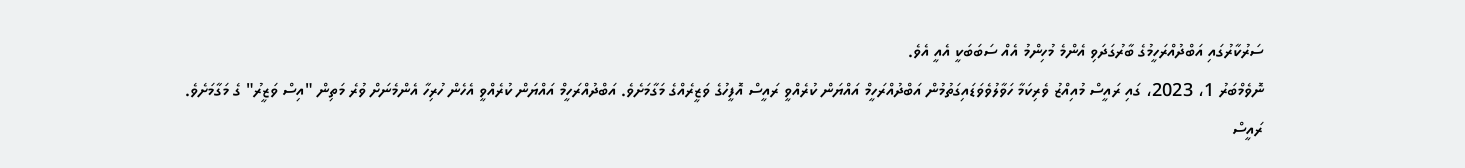ސަރުކާރުގައި އަބްދުއްރަހީމުގެ ބާރުގަދަވި އެންމެ މުހިންމު އެއް ސަބަބަކީ އެއީ އެވެ.
ނޮވެމްބަރު 1، 2023، ގައި ރައީސް މުއިއްޒު ވެރިކަމާ ހަވާލުވެވަޑައިގަތުމުން އަބްދުއްރަހީމް އައްޔަން ކުރެއްވީ ރައީސް އޮފީހުގެ ވަޒީރެއްގެ މަގާމަށެވެ. އަބްދުއްރަހީމް އައްޔަން ކުރެއްވީ އެހެން ހުރިހާ އެންމެނަށް ވުރެ މަތިން "އިސް ވަޒީރު" ގެ މަގާމަށެވެ.
ރައީސް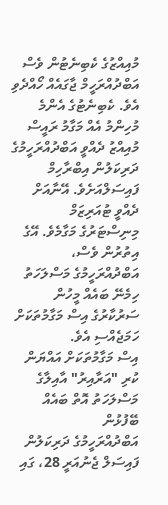މުއިއްޒުގެ ކެބިނެޓުން ވެސް އަބްދުއްރަހީމް ޖާގައެއް ހޯއްދެވި އެވެ. ކެބިނެޓުގެ އެންމެ މުހިންމު އެއް މަގާމު ރައީސް މުއިއްޒު ދެއްވީ އަބްދުއްރަހީމުގެ ދަރިކަލުން އިބްރާހިމް ފައިސަލްއަށެވެ. އޭނާއަށް ދެއްވީ ޓުއަރިޒަމް މިނިސްޓަރުގެ މަގާމެވެ. އޭގެ އިތުރުން ވެސް، އަބްދުއްރަހީމުގެ މަސްލަހަތު ހިމެނޭ ބައެއް މީހުން ސަރުކާރުގެ އިސް މަގާމުތަކަށް ހަމަޖެއްސި އެވެ.
އިސް މަގާމުތަކަށް އައްޔަން ކުރި "އަރާއިރު" އާއިލާގެ މަސްލަހަތު އޮތް ބައެއް ބޭފުޅުން
އަބްދުއްރަހީމުގެ ދަރިކަލުން ފައިސަލް ޖެނުއަރީ 28، ގައި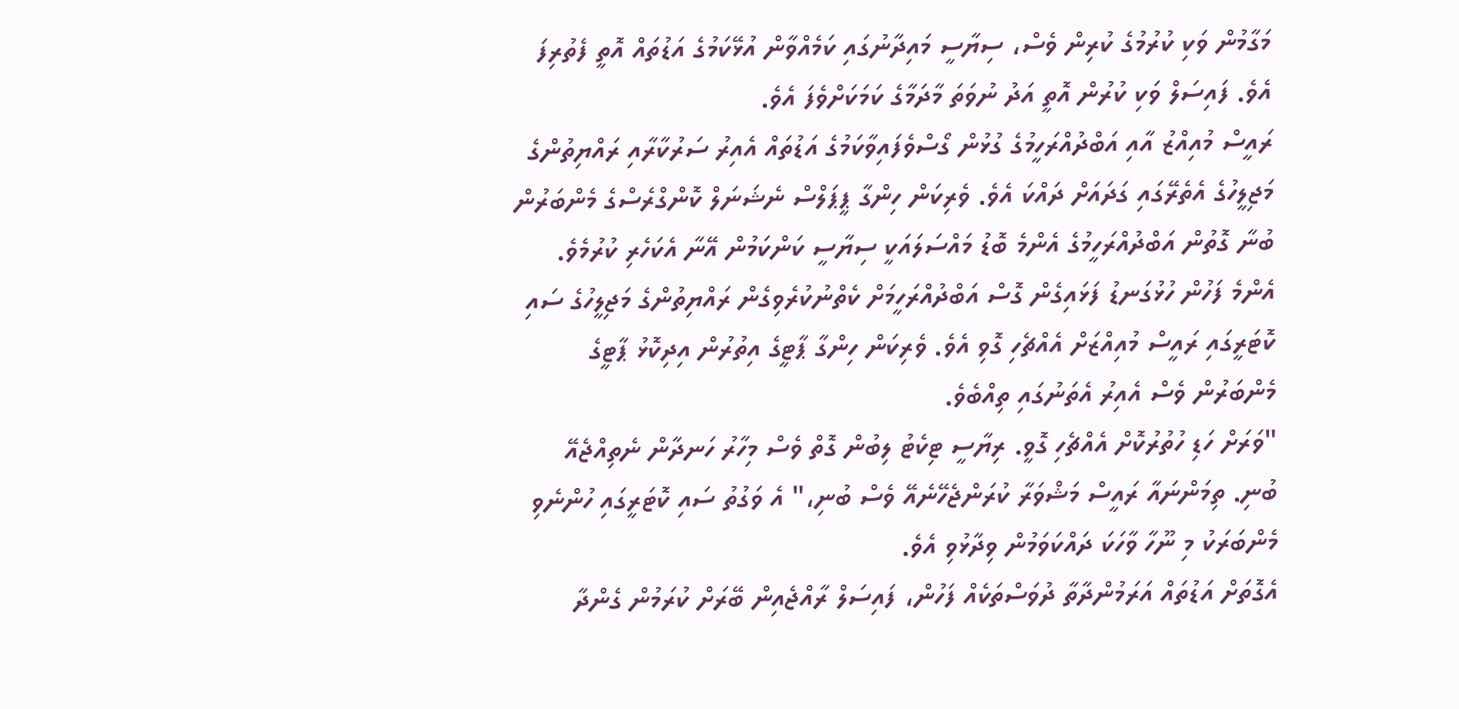މަގާމުން ވަކި ކުރުމުގެ ކުރިން ވެސް، ސިޔާސީ މައިދާނުގައި ކަމެއްވާން އުޅޭކަމުގެ އަޑުތައް އޮތީ ފެތުރިފަ އެވެ. ފައިސަލް ވަކި ކުރުން އޮތީ އަދު ނުވަތަ މާދަމާގެ ކަމަކަށްވެފަ އެވެ.
ރައީސް މުއިއްޒު އާއި އަބްދުއްރަހީމުގެ ގުޅުން ގޯސްވެފައިވާކަމުގެ އަޑުތައް އެއިރު ސަރުކާރާއި ރައްޔިތުންގެ މަޖިލީހުގެ އެތެރޭގައި ގަދައަށް ދައްކަ އެވެ. ވެރިކަން ހިންގާ ޕީޕަލްސް ނެޝަނަލް ކޮންގްރެސްގެ މެންބަރުން ބުނާ ގޮތުން އަބްދުއްރަހީމުގެ އެންމެ ބޮޑު މައްސަލައަކީ ސިޔާސީ ކަންކަމުން އޭނާ އެކަހެރި ކުރުމެވެ.
އެންމެ ފަހުން ހުޅުގަނޑު ފަޅައިގެން ގޮސް އަބްދުއްރަހީމަށް ކެތްނުކުރެވިގެން ރައްޔިތުންގެ މަޖިލީހުގެ ސައި ކޮޓަރީގައި ރައީސް މުއިއްޒަށް އެއްޗެހި ގޮވި އެވެ. ވެރިކަން ހިންގާ ޕާޓީގެ އިތުރުން އިދިކޮޅު ޕާޓީގެ މެންބަރުން ވެސް އެއިރު އެތަނުގައި ތިއްބެވެ.
"ވަރަށް ހަޑި ހުތުރުކޮށް އެއްޗެހި ގޮވީ. ރިޔާސީ ޓިކެޓު ލިބުން ގޮތް ވެސް މިހާރު ހަނދާން ނެތިއްޖެއޭ ބުނި. ތިމަންނައާ ރައީސް މަޝްވަރާ ކުރަންޖެހޭނެއޭ ވެސް ބުނި،" އެ ވަގުތު ސައި ކޮޓަރީގައި ހުންނެވި މެންބަރަކު މި ނޫހާ ވާހަކަ ދައްކަވަމުން ވިދާޅުވި އެވެ.
އެގޮތަށް އަޑުތައް އަރަމުންދާތާ ދުވަސްތަކެއް ފަހުން، ފައިސަލް ރާއްޖެއިން ބޭރަށް ކުރަމުން ގެންދާ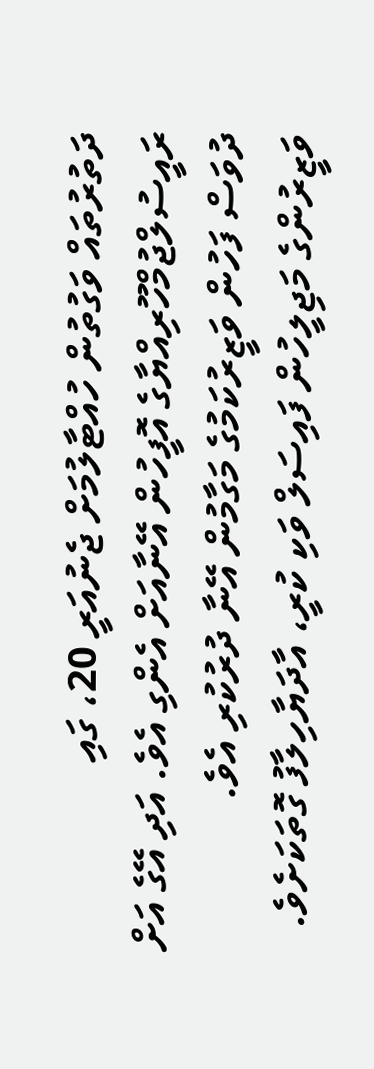ދަތުރުތައް ވަގުތުން ހުއްޓާލުމަށް ޖެނުއަރީ 20، ގައި ރައީސުލްޖުމްހޫރިއްޔާގެ އޮފީހުން އޭނާއަށް އެންގި އެވެ. އަދި އޭގެ އަށް ދުވަސް ފަހުން ވަޒީރުކަމުގެ މަގާމުން އޭނާ ދުރުކުރި އެވެ.
ވަޒީރުންގެ މަޖިލީހުން ފައިސަލް ވަކި ކުރީ، އާދަޔާހިލާފު ގޮތަކަށެވެ.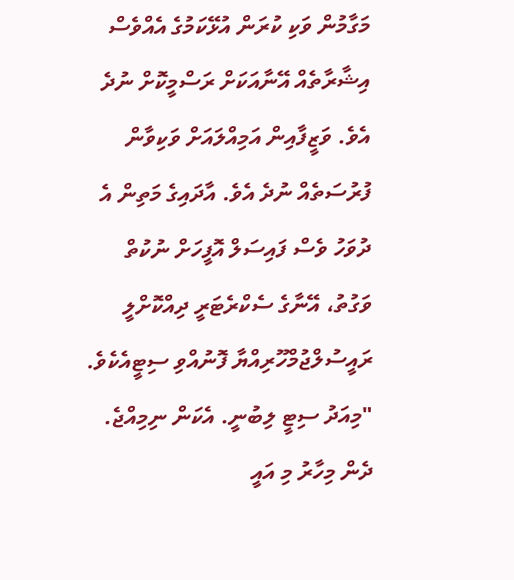މަގާމުން ވަކި ކުރަން އުޅޭކަމުގެ އެއްވެސް އިޝާރާތެއް އޭނާއަކަށް ރަސްމީކޮށް ނުދެ އެވެ. ވަޒީފާއިން އަމިއްލައަށް ވަކިވާން ފުރުސަތެއް ނުދެ އެވެ. އާދައިގެ މަތިން އެ ދުވަހު ވެސް ފައިސަލް އޮފީހަށް ނުކުތް ވަގުތު، އޭނާގެ ސެކްރެޓަރީ ދިއްކޮށްލީ ރައީސުލްޖުމްހޫރިއްޔާ ފޮނުއްވި ސިޓީއެކެވެ.
"މިއަދު ސިޓީ ލިބުނީ. އެކަން ނިމިއްޖެ. ދެން މިހާރު މި އައީ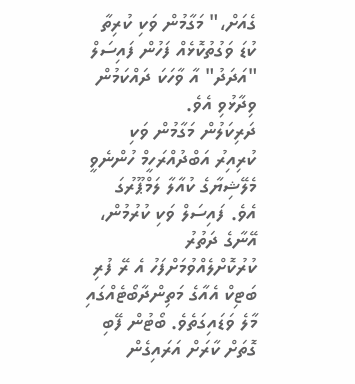ގެއަށް،" މަގާމުން ވަކި ކުރިތާ ކުޑަ ވަގުތުކޮޅެއް ފަހުން ފައިސަލް "އަދަދު" އާ ވާހަކަ ދައްކަމުން ވިދާޅުވި އެވެ.
ދަރިކަލުން މަގާމުން ވަކި ކުރިއިރު އަބްދުއްރަހީމް ހުންނެވީ މެލޭޝިޔާގެ ކުއާލާ ލަމްޕޫރުގަ އެވެ. ފައިސަލް ވަކި ކުރުމުން، އޭނާގެ ދަތުރު ކުރުކޮށްލެއްވުމަށްފަހު އެ ރޭ ފުރި ބަޓިކް އެއާގެ މަތިންދާބޯޓެއްގައި މާލެ ވަޑައިގަތެވެ. ބޯޓުން ފޭބި ގޮތަށް ކާރަށް އަރައިގެން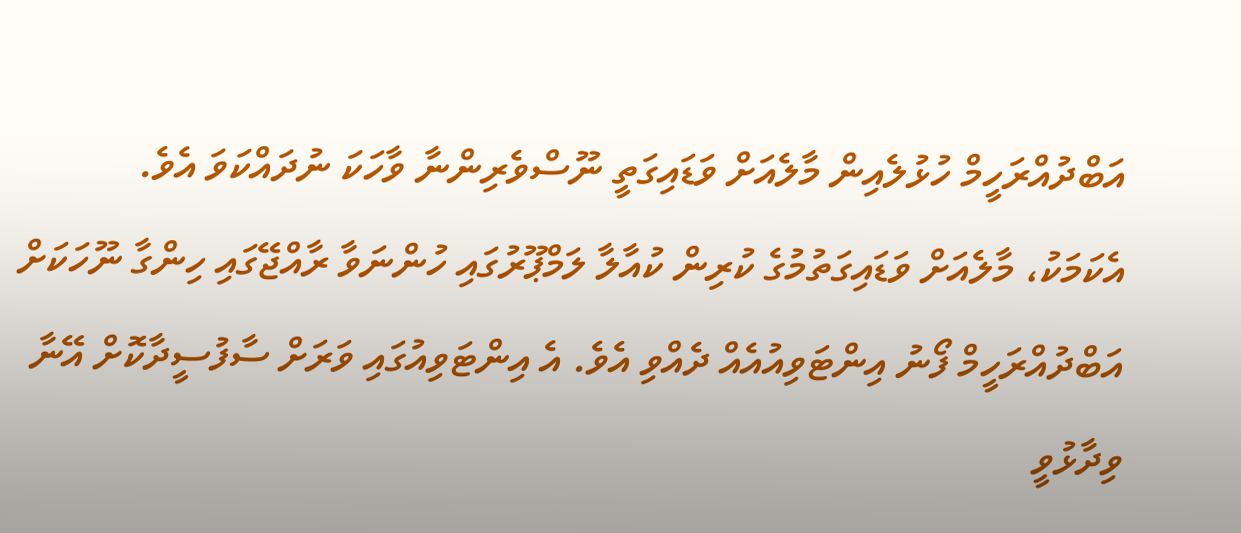އަބްދުއްރަހީމް ހުޅުލެއިން މާލެއަށް ވަޑައިގަތީ ނޫސްވެރިންނާ ވާހަކަ ނުދައްކަވަ އެވެ.
އެކަމަކު، މާލެއަށް ވަޑައިގަތުމުގެ ކުރިން ކުއާލާ ލަމްޕޫރުގައި ހުންނަވާ ރާއްޖޭގައި ހިންގާ ނޫހަކަށް އަބްދުއްރަހީމް ފޯނު އިންޓަވިއުއެއް ދެއްވި އެވެ. އެ އިންޓަވިއުގައި ވަރަށް ސާފުސީދާކޮށް އޭނާ ވިދާޅުވީ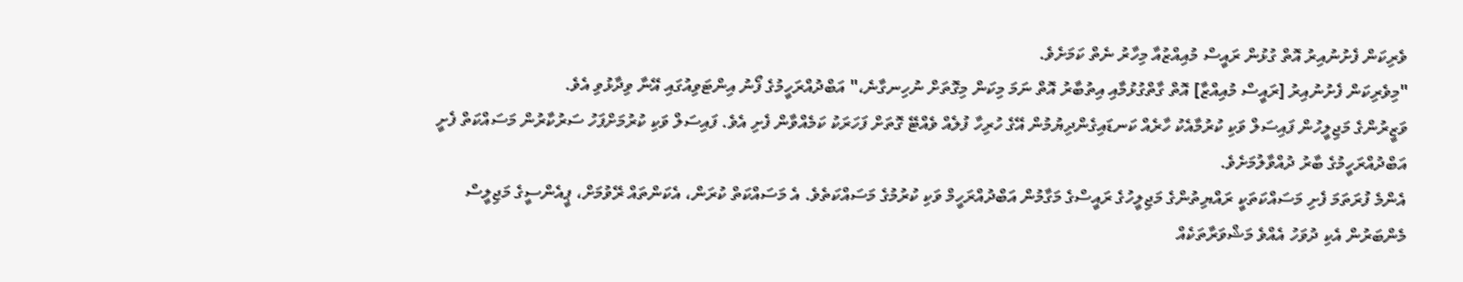ވެރިކަން ފެށުނުއިރު އޮތް ގުޅުން ރައީސް މުއިއްޒުއާ މިހާރު ނެތް ކަމަށެވެ.
"މިވެރިކަން ފެށުނުއިރު [ރައީސް މުއިއްޒާ] އޮތް ގާތްގުޅުމާއި އިތުބާރު އޮތް ނަމަ މިކަން މިގޮތަށް ނުހިނގާނެ،" އަބްދުއްރަހީމުގެ ފޯނު އިންޓަވިއުގައި އޭނާ ވިދާޅުވި އެވެ.
ވަޒީރުންގެ މަޖިލީހުން ފައިސަލް ވަކި ކުރުމާއެކު ހާރެއް ކަނޑައިގެންދިޔުމުން އޭގެ ހުރިހާ ފުލެއް ވެއްޓޭ ގޮތަށް ފަހަރަކު ކަމެއްވާން ފެށި އެވެ. ފައިސަލް ވަކި ކުރުމަށްފަހު ސަރުކާރުން މަސައްކަތް ފެށީ އަބްދުއްރަހީމުގެ ބާރު ދުއްވާލުމަށެވެ.
އެންމެ ފުރަތަމަ ފެށި މަސައްކަތަކީ ރައްޔިތުންގެ މަޖިލީހުގެ ރައީސްގެ މަގާމުން އަބްދުއްރަހީމް ވަކި ކުރުމުގެ މަސައްކަތެވެ. އެ މަސައްކަތް ކުރަން، އެކަންތައް ރޭވުމަށް، ޕީއެންސީގެ މަޖިލީސް މެންބަރުން އެކި ދުވަހު އެއްވެ މަޝްވަރާތަކެއް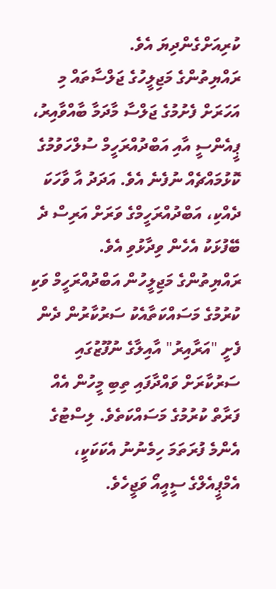ކުރިއަށްގެންދިޔަ އެވެ.
ރައްޔިތުންގެ މަޖިލީހުގެ ޖަލްސާތައް މި އަހަރަށް ފެށުމުގެ ޖަލްސާ މާދަމާ ބާއްވާއިރު، ޕީއެންސީ އާއި އަބްދުއްރަހީމް ސުލްހަވުމުގެ ކޮޅުމައްޗެއް ނުފެނެ އެވެ. އަދަދު އާ ވާހަކަ ދެއްކި، އަބްދުއްރަހީމްގެ ވަރަށް އަރިސް ދެ ބޭފުޅަކު އެހެން ވިދާޅުވި އެވެ.
ރައްޔިތުންގެ މަޖިލީހުން އަބްދުއްރަހީމް ވަކި ކުރުމުގެ މަސައްކަތާއެކު ސަރުކާރުން ދެން ފެށީ "އަރާއިރު" އާއިލާގެ ނުފޫޒުގައި ސަރުކާރަށް ވައްދާފައި ތިބި މީހުން އެއް ފަރާތް ކުރުމުގެ މަސައްކަތެވެ. ލިސްޓުގެ އެންމެ ފުރަތަމަ ހިމެނުނު އެކަކަކީ، އެމްޕީއެލްގެ ސީއީއޯ ވަޖީހެވެ.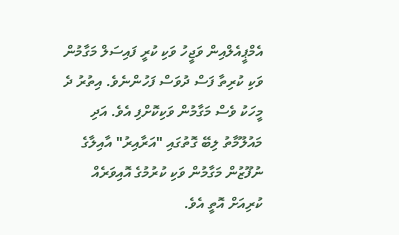އެމްޕީއެލްއިން ވަޖީހު ވަކި ކުރީ ފައިސަލް މަގާމުން ވަކި ކުރިތާ ފަސް ދުވަސް ފަހުންނެވެ. އިތުރު ދެ މީހަކު ވެސް މަގާމުން ވަކިކޮށްފި އެވެ. އަދި މައުލޫމާތު ލިބޭ ގޮތުގައި "އަރާއިރު" އާއިލާގެ ނުފޫޒުން މަގާމުން ވަކި ކުރުމުގެ އޮއިވަރެއް ކުރިއަށް އޮތީ އެވެ.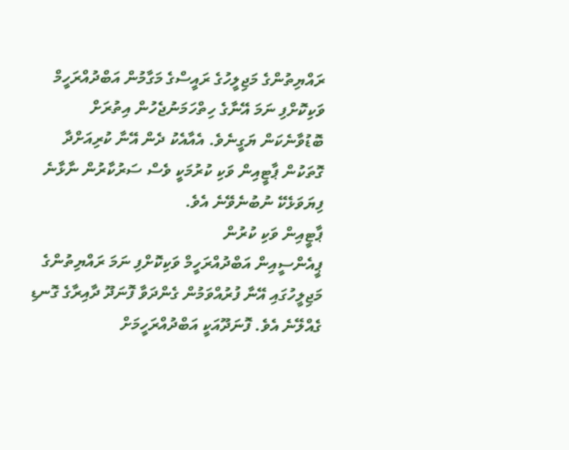ރައްޔިތުންގެ މަޖިލީހުގެ ރައީސްގެ މަގާމުން އަބްދުއްރަހީމް ވަކިކޮށްފި ނަމަ އޭނާގެ ހިތްހަމަނުޖެހުން އިތުރަށް ބޮޑުވާނެކަން ޔަގީނެވެ. އެއާއެކު ދެން އޭނާ ކުރިއަށްދާ ގޮތަކުން ޕާޓީއިން ވަކި ކުރުމަކީ ވެސް ސަރުކާރުން ނާޅާނެ ފިޔަވަޅެކޭ ނުބުނެވޭނެ އެވެ.
ޕާޓީއިން ވަކި ކުރުން
ޕީއެންސީއިން އަބްދުއްރަހީމް ވަކިކޮށްފި ނަމަ ރައްޔިތުންގެ މަޖިލީހުގައި އޭނާ ފުރުއްވަމުން ގެންދަވާ ފޮނަދޫ ދާއިރާގެ ގޮނޑި ގެއްލޭނެ އެވެ. ފޮނަދޫއަކީ އަބްދުއްރަހީމަށް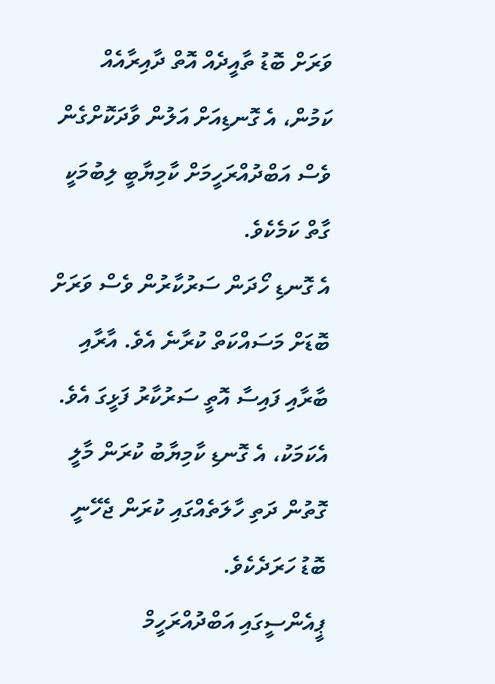ވަރަށް ބޮޑު ތާއީދެއް އޮތް ދާއިރާއެއް ކަމުން، އެ ގޮނޑިއަށް އަލުން ވާދަކޮށްގެން ވެސް އަބްދުއްރަހީމަށް ކާމިޔާބީ ލިބުމަކީ ގާތް ކަމެކެވެ.
އެ ގޮނޑި ހޯދަން ސަރުކާރުން ވެސް ވަރަށް ބޮޑަށް މަސައްކަތް ކުރާނެ އެވެ. އާރާއި ބާރާއި ފައިސާ އޮތީ ސަރުކާރު ފަޅީގަ އެވެ. އެކަމަކު، އެ ގޮނޑި ކާމިޔާބު ކުރަން މާލީ ގޮތުން ދަތި ހާލަތެއްގައި ކުރަން ޖެހޭނީ ބޮޑު ހަރަދެކެވެ.
ޕީއެންސީގައި އަބްދުއްރަހީމް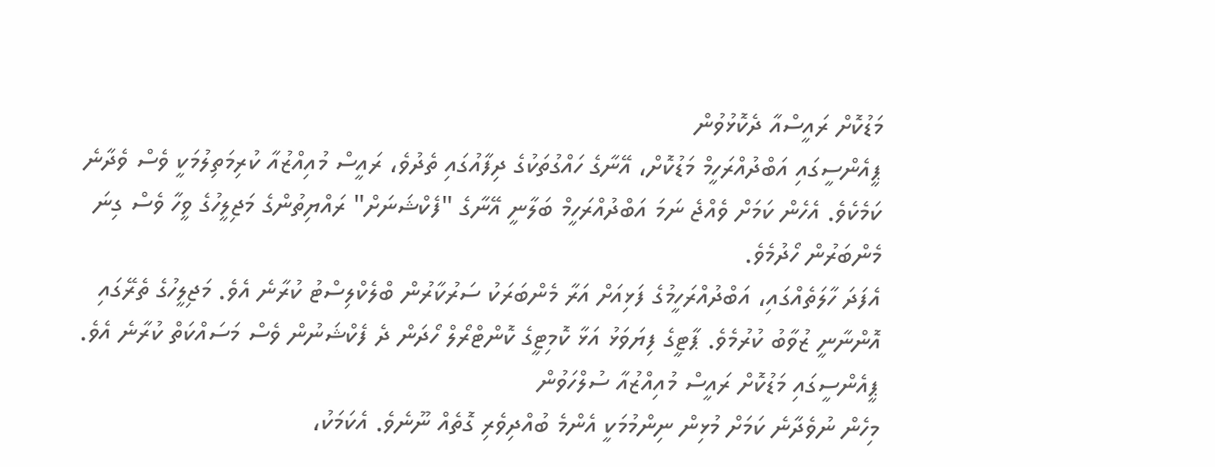މަޑުކޮށް ރައީސްއާ ދެކޮޅުވުން
ޕީއެންސީގައި އަބްދުއްރަހީމް މަޑުކޮށް، އޭނާގެ ހައްގުތަކުގެ ދިފާއުގައި ތެދުވެ، ރައީސް މުއިއްޒުއާ ކުރިމަތިލުމަކީ ވެސް ވެދާނެ ކަމެކެވެ. އެހެން ކަމަށް ވެއްޖެ ނަމަ އަބްދުއްރަހީމް ބަލާނީ އޭނާގެ "ފެކްޝަނަށް" ރައްޔިތުންގެ މަޖިލީހުގެ ވީހާ ވެސް ގިނަ މެންބަރުން ހޯދުމެވެ.
އެފަދަ ހާލަތެއްގައި، އަބްދުއްރަހީމުގެ ފަޅިއަށް އަރާ މެންބަރަކު ސަރުކާރުން ބްލެކްލިސްޓު ކުރާނެ އެވެ. މަޖިލީހުގެ ތެރޭގައި އޮންނާނީ ޒުވާބު ކުރުމެވެ. ޕާޓީގެ ފިޔަވަޅު އަޅާ ކޮމިޓީގެ ކޮންޓްރޯލް ހޯދަން ދެ ފެކްޝަނުން ވެސް މަސައްކަތް ކުރާނެ އެވެ.
ޕީއެންސީގައި މަޑުކޮށް ރައީސް މުއިއްޒުއާ ސުލްހަވުން
މިހެން ނުވެދާނެ ކަމަށް މުޅިން ނިންމުމަކީ އެންމެ ބުއްދިވެރި ގޮތެއް ނޫނެވެ. އެކަމަކު،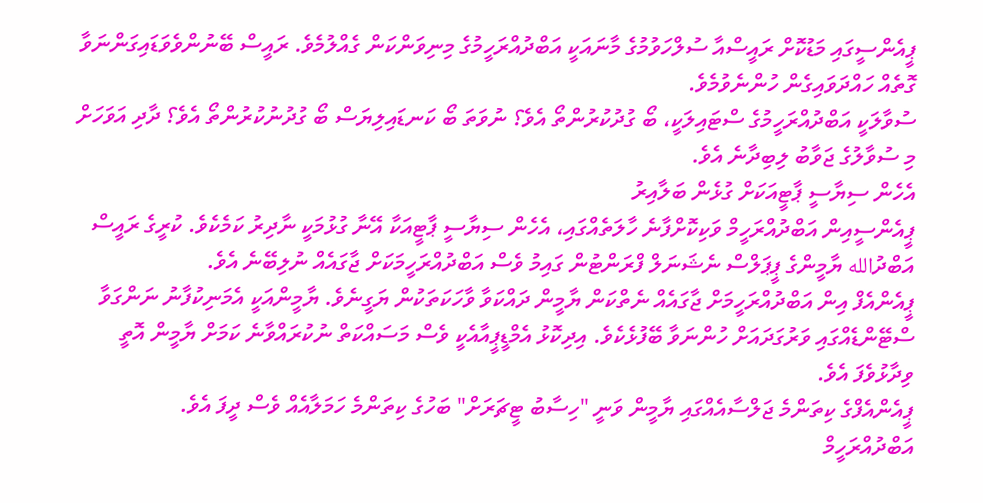ޕީއެންސީގައި މަޑުކޮށް ރައީސްއާ ސުލްހަވުމުގެ މާނައަކީ އަބްދުއްރަހީމުގެ މިނިވަންކަން ގެއްލުމެވެ. ރައީސް ބޭނުންވެވަޑައިގަންނަވާ ގޮތެއް ހައްދަވައިގެން ހުންނެވުމެވެ.
ސުވާލަކީ އަބްދުއްރަހީމުގެ ސްޓައިލަކީ، ބޯ ގުދުކުރުންތޯ އެވެ؟ ނުވަތަ ބޯ ކަނޑައިލިޔަސް ބޯ ގުދުނުކުރުންތޯ އެވެ؟ ދާދި އަވަހަށް މި ސުވާލުގެ ޖަވާބު ލިބިދާނެ އެވެ.
އެހެން ސިޔާސީ ޕާޓީއަކަށް ގުޅެން ބަލާއިރު
ޕީއެންސީއިން އަބްދުއްރަހީމް ވަކިކޮށްފާނެ ހާލަތެއްގައި، އެހެން ސިޔާސީ ޕާޓީއަކާ އޭނާ ގުޅުމަކީ ނާދިރު ކަމެކެވެ. ކުރީގެ ރައީސް އަބްދުالله ޔާމީންގެ ޕީޕަލްސް ނެޝަނަލް ފްރަންޓުން ގައިމު ވެސް އަބްދުއްރަހީމަކަށް ޖާގައެއް ނުލިބޭނެ އެވެ.
ޕީއެންއެފް އިން އަބްދުއްރަހީމަށް ޖާގައެއް ނެތްކަން ޔާމީން ދައްކަވާ ވާހަކަތަކުން ޔަގީނެވެ. ޔާމީންއަކީ އެމަނިކުފާނު ނަންގަވާ ސްޓޭންޑެއްގައި ވަރުގަދައަށް ހުންނަވާ ބޭފުޅެކެވެ. އިދިކޮޅު އެމްޑީޕީއާއެކީ ވެސް މަސައްކަތް ނުކުރައްވާނެ ކަމަށް ޔާމީން އޮތީ ވިދާޅުވެފަ އެވެ.
ޕީއެންއެފްގެ ކިތަންމެ ޖަލްސާއެއްގައި ޔާމީން ވަނީ "ހިސާބު ޓީޗަރަށް" ބަހުގެ ކިތަންމެ ހަމަލާއެއް ވެސް ދީފަ އެވެ.
އަބްދުއްރަހީމް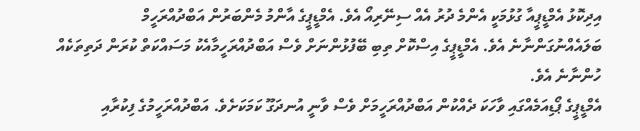އިދިކޮޅު އެމްޑީޕީއާ ގުޅުމަކީ އެންމެ ދުރު އެއް ސިނޭރިއޯ އެވެ. އެމްޑީޕީގެ އާންމު މެންބަރުން އަބްދުއްރަހީމް ބަލައެއްނުގަންނާނެ އެވެ. އެމްޑީޕީގެ އިސްކޮށް ތިބި ބޭފުޅުންނަށް ވެސް އަބްދުއްރަހީމާއެކު މަސައްކަތް ކުރަން ދަތިތަކެއް ހުންނާނެ އެވެ.
އެމްޑީޕީގެ ޕޯޑިއަމެއްގައި ވާހަކަ ދެއްކުން އަބްދުއްރަހީމަށް ވެސް ވާނީ އުނދަގޫ ކަމަކަށެވެ. އަބްދުއްރަހީމުގެ ފިކުރާއި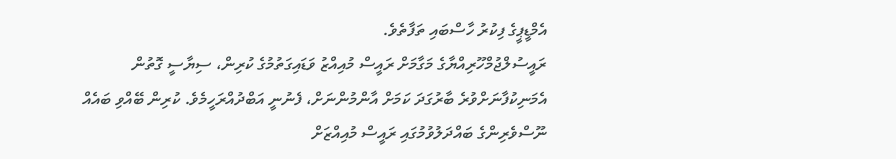އެމްޑީޕީގެ ފިކުރު ހާސްބައި ތަފާތެވެ.
ރައީސުލްޖުމްހޫރިއްޔާގެ މަގާމަށް ރައީސް މުއިއްޒު ވަޑައިގަތުމުގެ ކުރިން، ސިޔާސީ ގޮތުން އެމަނިކުފާނަށްވުރެ ބާރުގަދަ ކަމަށް އާންމުންނަށް، ފެނުނީ އަބްދުއްރަހީމެވެ. ކުރިން ބޭއްވި ބައެއް ނޫސްވެރިންގެ ބައްދަލުވުމުގައި ރައީސް މުއިއްޒަށް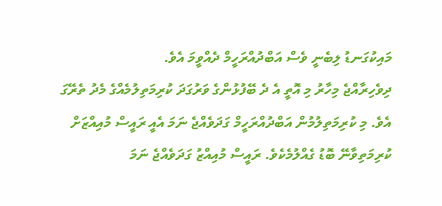މައިކުގަނޑު ލިބެނީ ވެސް އަބްދުއްރަހީމް ދެއްވީމަ އެވެ.
ދިވެހިރާއްޖެ މިހާރު މި އޮތީ އެ ދެ ބޭފުޅުންގެ ވަރުގަދަ ކުރިމަތިލުމެއްގެ މެދު ތެރޭގަ އެވެ. މި ކުރިމަތިލުމުން އަބްދުއްރަހީމް ގަދަވެއްޖެ ނަމަ އެއީ ރައީސް މުއިއްޒަށް ކުރިމަތިވާނޭ ބޮޑު ގެއްލުމެކެވެ. ރައީސް މުއިއްޒު ގަދަވެއްޖެ ނަމަ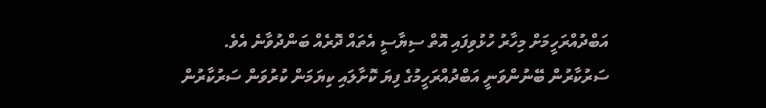އަބްދުއްރަހީމަށް މިހާރު ހުޅުވިފައި އޮތް ސިޔާސީ އެތައް ދޮރެއް ބަންދުވާނެ އެވެ.
ސަރުކާރުން ބޭނުންވަނީ އަބްދުއްރަހީމުގެ ފިޔަ ކޮށާލައި ކިޔަމަން ކުރުވަން ސަރުކާރުން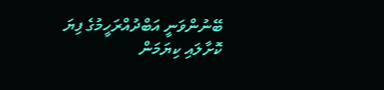ބޭނުންވަނީ އަބްދުއްރަހީމުގެ ފިޔަ ކޮށާލައި ކިޔަމަން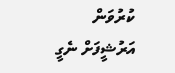ކުރުވަން
އަރުޝީފަށް ނެގީ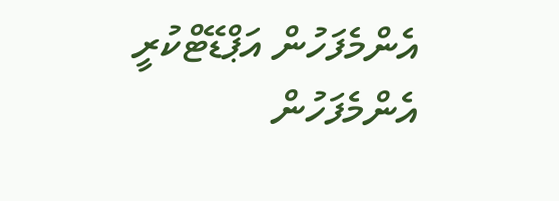އެންމެފަހުން އަޕްޑޭޓްކުރީ
އެންމެފަހުން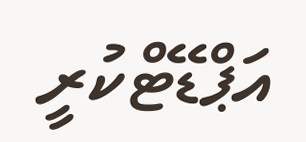އަޕްޑޭޓްކުރީ